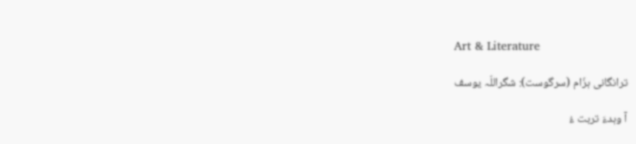Art & Literature

ترانگانی ہزّام (سرگوست): شگراللّہ یوسف

آ وہدءَ تربت ءُ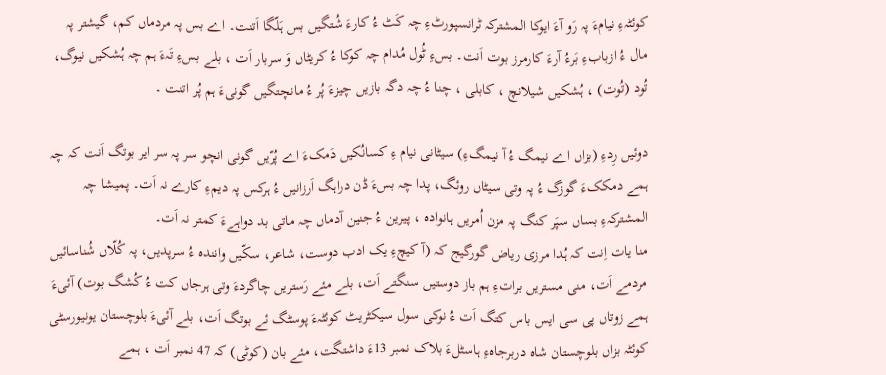کوئٹہءِ نیامءَ پہ رَو آءَ ایوکا المشترکہ ٹرانسپورٹءِ چہ کَٹ ءُ کارءَ شُتگیں بس ہَلّگا اَتنت۔ اے بس پہ مردماں کم، گیشتر پہ مال ءُ ازبابءِ بَرءُ آرءَ کارمرز بوت اَنت۔ بسءِ ٹُول مُدام چہ کوکا ءُ کریٹاں وَ سربار اَت ، بلے بسءِ تَہءَ ہم چہ ہُشکیں نیوگ، تُود (تُوت) ، ہُشکیں شیلانچ ، کابلی ، چنا ءُ چہ دگہ بازیں چیزءَ پُر ءُ مانچتگیں گونیءَ ہم پُر اتنت ۔

دوئیں رِدءِ (بزاں اے نیمگ ءُ آ نیمگءِ) سیٹانی نیام ءِ کسانُکیں دَمکءَ اے پُرّیں گونی انچو سر پہ سر ایر بوتگ اَنت کہ چہ ہمے دمککءَ گوزگ ءُ پہ وتی سیٹاں روئگ، پدا چہ بسءَ ڈن دراہگ اَرزانیں ءُ ہرکس پہ دیمءِ کارے نہ اَت۔ پمیشا چہ المشترکہءِ بساں سپَر کنگ پہ مزن اُمریں ہانوادہ ، پیرین ءُ جنین آدماں چہ ماتی بد دواہےءَ کمتر نہ اَت۔
منا یات اِنت کہ ہُدا مرزی ریاض گورگیج کہ (آ کیچءِ یک ادب دوست، شاعر، سکّیں وانندہ ءُ سرپدیں، پہ کُلّاں شُناسائیں مردمے اَت، منی مستریں براتءِ ہم باز دوستیں سنگتے اَت، بلے مئے رَستریں چاگردءَ وتی ہرجاں کت ءُ کُشگ بوت) آئیءَ ہمے زوتاں پی سی ایس باس کتگ اَت ءُ نوکی سول سیکٹریٹ کوئٹہءَ پوسٹگ ئے بوتگ اَت، بلے آئیءَ بلوچستان یونیورسٹی کوئٹہ بزاں بلوچستان شاہ دربرجاہءِ ہاسٹلءَ بلاک نمبر 13ءَ داشتگت، مئے بان (کوٹی) کہ 47 نمبر اَت ، ہمے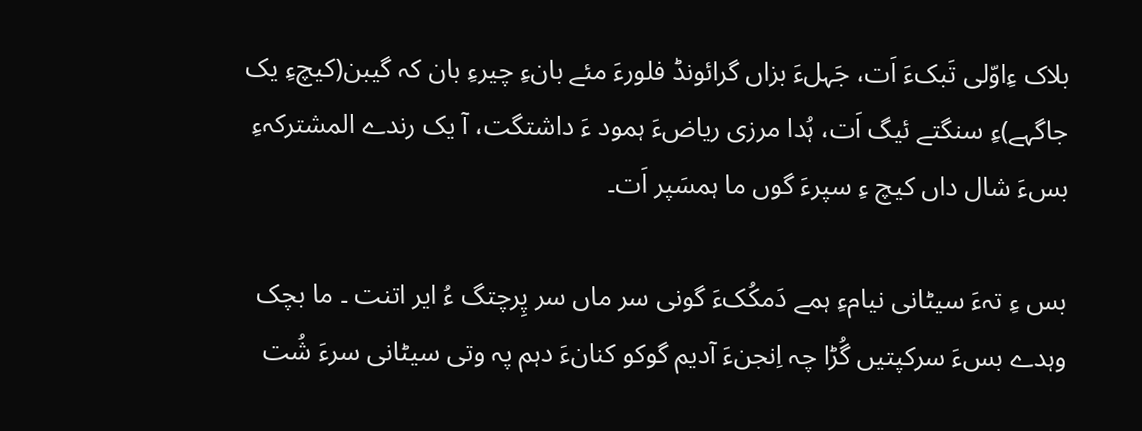بلاک ءِاوّلی تَبکءَ اَت، جَہلءَ بزاں گرائونڈ فلورءَ مئے بانءِ چیرءِ بان کہ گیبن(کیچءِ یک جاگہے)ءِ سنگتے ئیگ اَت، ہُدا مرزی ریاضءَ ہمود ءَ داشتگت، آ یک رندے المشترکہءِ بسءَ شال داں کیچ ءِ سپرءَ گوں ما ہمسَپر اَت۔

بس ءِ تہءَ سیٹانی نیامءِ ہمے دَمکُکءَ گونی سر ماں سر پِرچتگ ءُ ایر اتنت ۔ ما بچک وہدے بسءَ سرکپتیں گُڑا چہ اِنجنءَ آدیم گوکو کنانءَ دہم پہ وتی سیٹانی سرءَ شُت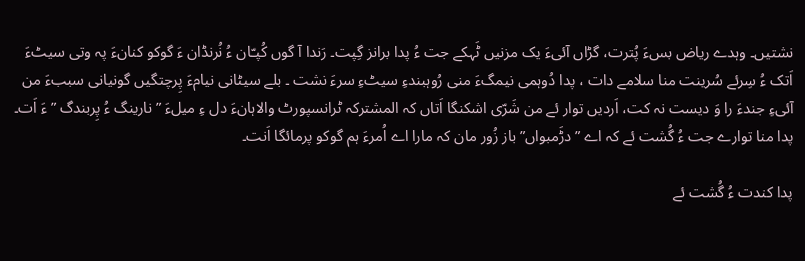نشتیں۔ وہدے ریاض بسءَ پُترت، گڑاں آئیءَ یک مزنیں ٹَہکے جت ءُ پدا برانز گِپت۔ رَندا آ گوں کُپـّان ءُ نُرنڈان ءَ گوکو کنانءَ پہ وتی سیٹءَ اَتک ءُ سِرئے سُرینت منا سلامے دات ، پدا دُوہمی نیمگءَ منی رُوہبندءِ سیٹءِ سرءَ نشت ۔ بلے سیٹانی نیامءَ پِرچتگیں گونیانی سببءَ من آئیءِ جندءَ را وَ دیست نہ کت، اَردیں توار ئے من شَرّی اشکنگا اَتاں کہ المشترکہ ٹرانسپورٹ والاہانءَ دل ءِ میلءَ ” نارینگ ءُ پِربندگ ” ءَ اَت۔ پدا منا توارے جت ءُ گُشت ئے کہ اے ” دڑَمبواں” باز زُور مان کہ مارا اے اُمرءَ ہم گوکو پرمائگا اَنت۔

پدا کندت ءُ گُشت ئے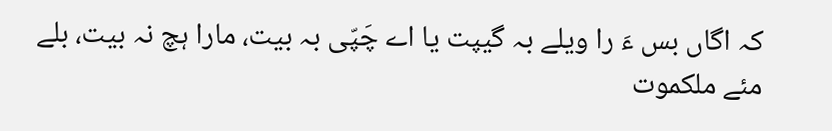کہ اگاں بس ءَ را ویلے بہ گیپت یا اے چَپّی بہ بیت، مارا ہچ نہ بیت، بلے مئے ملکموت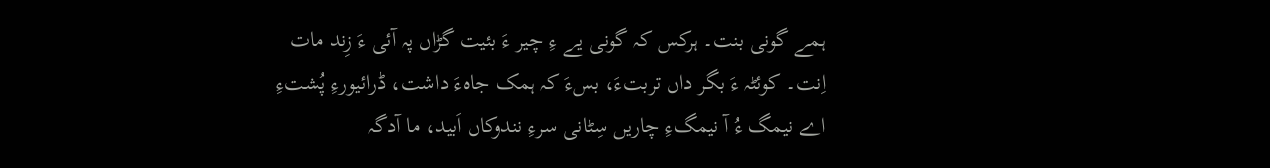ہمے گونی بنت۔ ہرکس کہ گونی یے ءِ چیر ءَ بئیت گڑاں پہ آئی ءَ زِند مات اِنت۔ کوئٹہ ءَ بگر داں تربتءَ، بسءَ کہ ہمک جاہءَ داشت، ڈرائیورءِ پُشتءِ اے نیمگ ءُ آ نیمگءِ چاریں سِٹانی سرءِ نندوکاں اَبید، ما آدگہ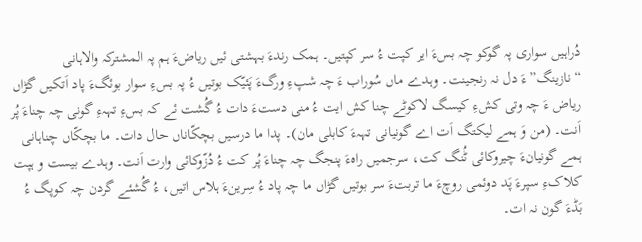دُراہیں سواری پہ گوکو چہ بسءَ ایر کپت ءُ سر کپتیں۔ ہمک رندءَ بہشتی ئیں ریاضءَ ہم پہ المشترکہ والاہانی “نازینگ”ءَ دل نہ رنجینت۔ وہدے ماں سُوراب ءَ چہ شپءِ ورگءَ پَئیّک بوتیں ءُ پہ بسءِ سوار بوئگءَ پاد اَتکیں گڑاں ریاض ءَ چہ وتی کشءِ کیسگ لاکوٹے چنا کش ایت ءُ منی دستءَ دات ءُ گُشت ئے کہ بسءِ تہہءِ گونی چہ چناءَ پُر اَنت۔ (من وَ ہمے لیکتگ اَت اے گونیانی تہہءَ کابلی مان)۔ پدا ما درسیں بچکّاناں حال دات۔ ما بچکّاں چناہانی ہمے گونیانءَ چیروکائی ٹُنگ کت، سرجمیں راہءَ پنجگ چہ چناءَ پُر کت ءُ دُزّوکائی وارت اَنت۔ وہدے بیست و ہپت کلاکءِ سپرءَ پَد دوئمی روچءَ ما تربتءَ سر بوتیں گڑاں ما چہ پاد ءُ سِرینءَ ہلاس اتیں، ءُ گُشئے گردن چہ کوپگ ءُ بَڈءَ گون نہ ات۔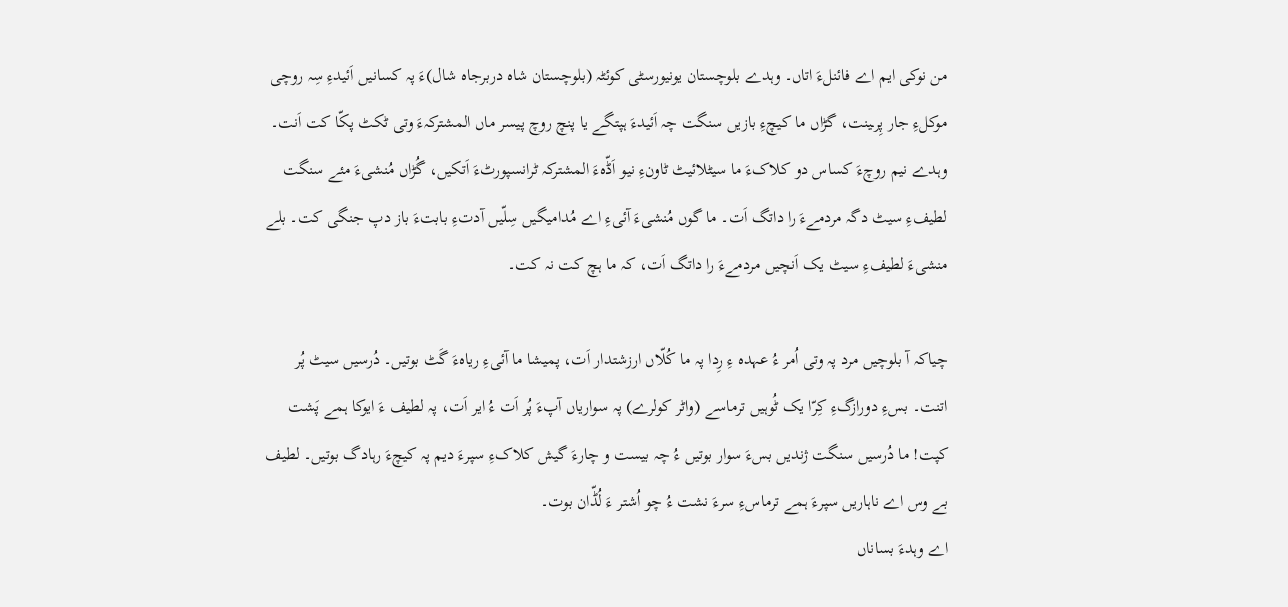من نوکی ایم اے فائنلءَ اتاں۔ وہدے بلوچستان یونیورسٹی کوئٹہ (بلوچستان شاہ دربرجاہ شال)ءَ پہ کسانیں اَئیدءِ سِہ روچی موکلءِ جار پِرـینت، گڑاں ما کیچءِ بازیں سنگت چہ اَئیدءَ ہپتگے یا پنچ روچ پیسر ماں المشترکہءَ وتی ٹکٹ پکّا کت اَنت۔
وہدے نیم روچءَ کساس دو کلاکءَ ما سیٹلائیٹ ٹاونءِ نیو اَڈّہءَ المشترکہ ٹرانسپورٹءَ اَتکیں، گُڑاں مُنشیءَ مئے سنگت لطیفءِ سیٹ دگہ مردمےءَ را داتگ اَت۔ ما گوں مُنشیءَ آئیءِ اے مُدامیگیں سِلّیں آدتءِ بابتءَ باز دپ جنگی کت۔ بلے منشیءَ لطیفءِ سیٹ یک اَنچیں مردمےءَ را داتگ اَت، کہ ما ہچ کت نہ کت۔

چیاکہ آ بلوچیں مرد پہ وتی اُمر ءُ عہدہ ءِ رِدا پہ ما کُلّاں ارزشتدار اَت، پمیشا ما آئیءِ ریاہءَ گَٹ بوتیں۔ دُرسیں سیٹ پُر اتنت۔ بسءِ دورازگءِ کِرّا یک ٹُوہیں ترماسے (واٹر کولرے) پہ سواریاں آپءَ پُر اَت ءُ ایر اَت، پہ لطیف ءَ ایوکا ہمے پَشت کپت! ما دُرسیں سنگت ژندیں بسءَ سوار بوتیں ءُ چہ بیست و چارءَ گیش کلاکءِ سپرءَ دیم پہ کیچءَ رہادگ بوتیں۔ لطیف بے وس اے ناہاریں سپرءَ ہمے ترماسءِ سرءَ نشت ءُ چو اُشتر ءَ لُڈّان بوت۔
اے وہدءَ بساناں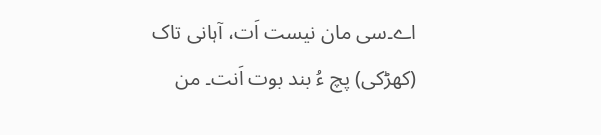اے۔سی مان نیست اَت، آہانی تاک (کھڑکی) پچ ءُ بند بوت اَنت۔ من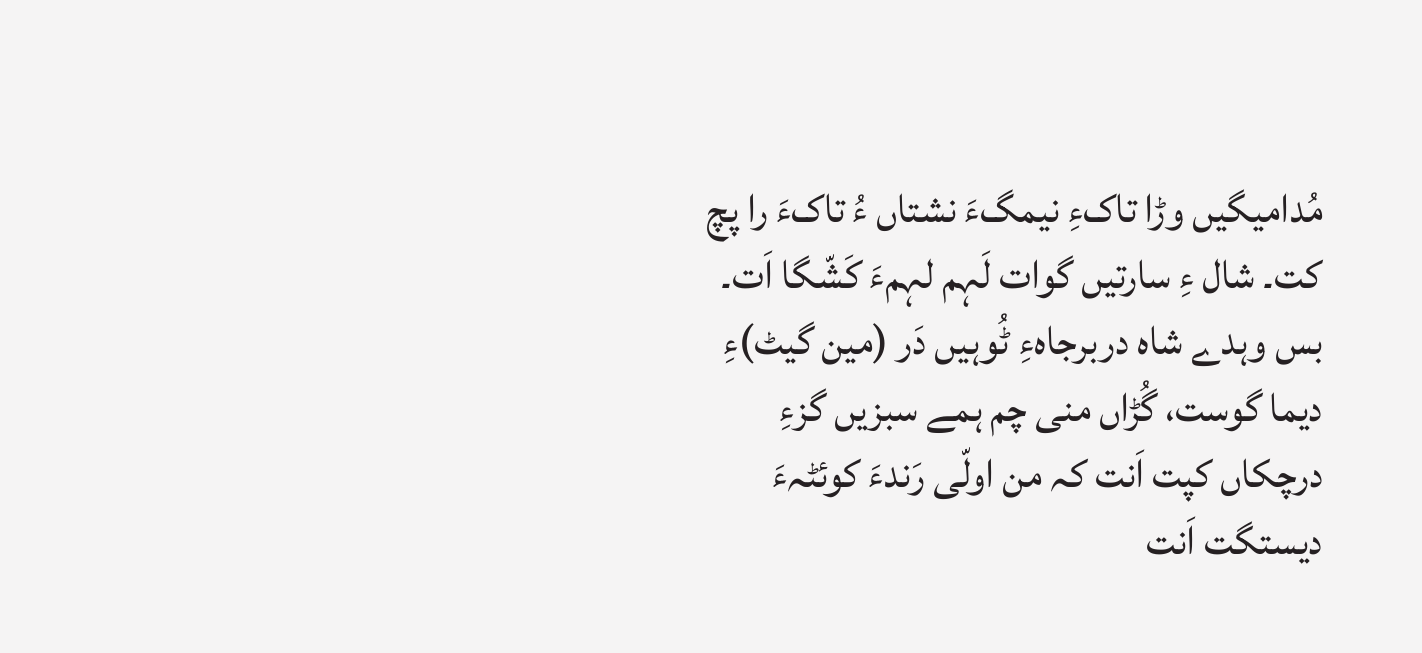مُدامیگیں وڑا تاکءِ نیمگءَ نشتاں ءُ تاکءَ را پچ کت۔ شال ءِ سارتیں گوات لَہم لہمءَ کَشّگا اَت۔ بس وہدے شاہ دربرجاہءِ ٹُوہیں دَر (مین گیٹ)ءِ دیما گوست، گُڑاں منی چم ہمے سبزیں گزءِ درچکاں کپت اَنت کہ من اولّی رَندءَ کوئٹہءَ دیستگت اَنت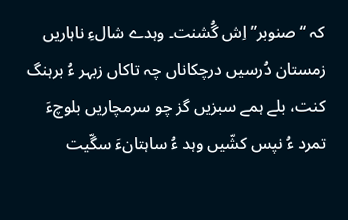کہ “صنوبر” اِش گُشنت۔ وہدے شالءِ ناہاریں زمستان دُرسیں درچکاناں چہ تاکاں زبہر ءُ برہنگ کنت، بلے ہمے سبزیں گز چو سرمچاریں بلوچءَ تمرد ءُ نپس کشّیں وہد ءُ ساہتانءَ سگّیت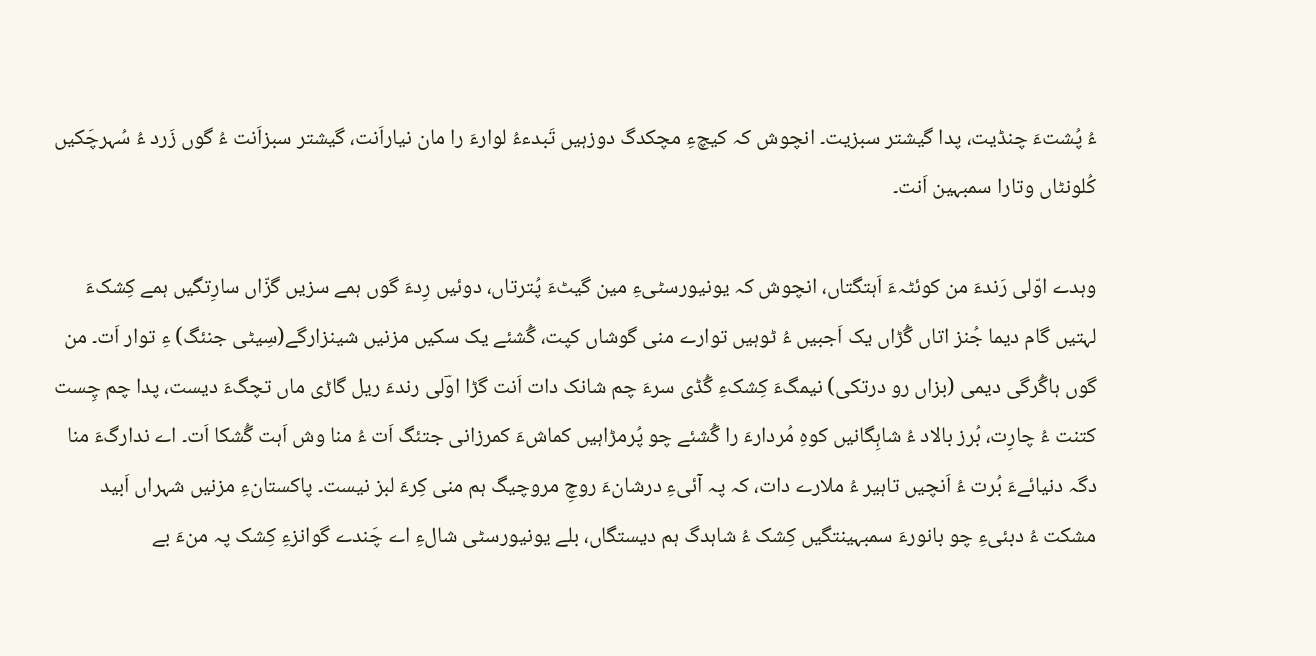ءُ پُشتءَ چنڈیت، پدا گیشتر سبزیت۔ انچوش کہ کیچءِ مچکدگ دوزہیں تَبدءءُ لوارءَ را مان نیاراَنت، گیشتر سبزاَنت ءُ گوں زَرد ءُ سُہرچَکیں کُلونٹاں وتارا سمبہین اَنت۔

وہدے اوّلی رَندءَ من کوئٹہءَ اَہتگتاں، انچوش کہ یونیورسٹیءِ مین گیٹءَ پُترتاں، دوئیں رِدءَ گوں ہمے سزیں گزّاں سارِتگیں ہمے کِشکءَ لہتیں گام دیما جُنز اتاں گُڑاں یک اَجبیں ءُ ٹوہیں توارے منی گوشاں کپت، گُشئے یک سکیں مزنیں شینزارگے(سِیٹی جنئگ) ءِ توار اَت۔ من گوں ہاگُرگی دیمی (بزاں رو درتکی) نیمگءَ کِشکءِ گُڈی سرءَ چم شانک دات اَنت گڑا اوؔلی رندءَ ریل گاڑی ماں تچگءَ دیست، پدا چم چِست کتنت ءُ چارِت، بُرز بالاد ءُ شاہِگانیں کوہِ مُردارءَ را گُشئے چو پُرمڑاہیں کماشءَ کمرزانی جتئگ اَت ءُ منا وش اَہت گُشکا اَت۔ اے ندارگءَ منا دگہ دنیائےءَ بُرت ءُ اَنچیں تاہیر ءُ ملارے دات، کہ پہ آئیءِ درشانءَ روچِ مروچیگ ہم منی کِرءَ لبز نیست۔ پاکستانءِ مزنیں شہراں اَبید مشکت ءُ دبئیءِ چو بانورءَ سمبہینتگیں کِشک ءُ شاہدگ ہم دیستگاں، بلے یونیورسٹی شالءِ اے چَندے گوانزءِ کِشک پہ منءَ بے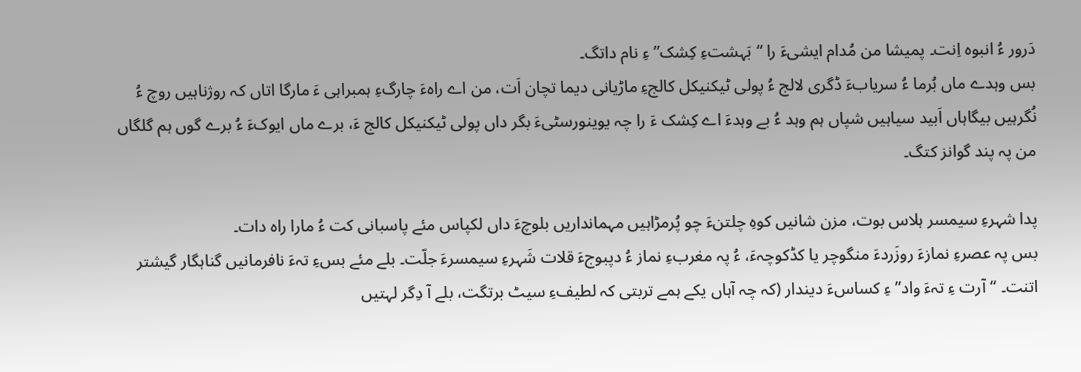دَرور ءُ انبوہ اِنت۔ پمیشا من مُدام ایشیءَ را “بَہشتءِ کِشک” ءِ نام داتگ۔
بس وہدے ماں بُرما ءُ سریابءَ ڈگری لالج ءُ پولی ٹیکنیکل کالجءِ ماڑیانی دیما تچان اَت، من اے راہءَ چارگءِ ہمبراہی ءَ مارگا اتاں کہ روژناہیں روچ ءُ نُگرہیں بیگاہاں اَبید سیاہیں شپاں ہم وہد ءُ بے وہدءَ اے کِشک ءَ را چہ یوینورسٹیءَ بگر داں پولی ٹیکنیکل کالج ءَ، برے ماں ایوکءَ ءُ برے گوں ہم گلگاں من پہ پند گوانز کتگ۔

پدا شہرءِ سیمسر ہلاس بوت، مزن شانیں کوہِ چلتنءَ چو پُرمڑاہیں مہمانداریں بلوچءَ داں لکپاس مئے پاسبانی کت ءُ مارا راہ دات۔
بس پہ عصرءِ نمازءَ روزَردءَ منگوچر یا کڈکوچہءَ، ءُ پہ مغربءِ نماز ءُ دپبوجءَ قلات شَہرءِ سیمسرءَ جلّت۔ بلے مئے بسءِ تہءَ نافرمانیں گناہگار گیشتر اتنت۔ “آرت ءِ تہءَ واد” ءِ کساسءَ دیندار (کہ چہ آہاں یکے ہمے تربتی کہ لطیفءِ سیٹ برتگت، بلے آ دِگر لہتیں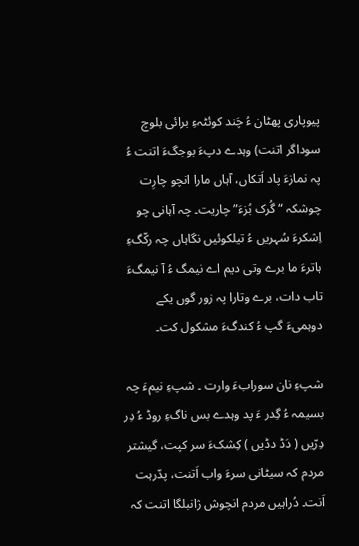پیوپاری پھٹان ءُ چَند کوئٹہءِ برائی بلوچ سوداگر اتنت) وہدے دپءَ بوجگءَ اتنت ءُ پہ نمازءَ پاد اَتکاں، آہاں مارا انچو چارِت چوشکہ “گُرک بُزءَ” چاریت۔ چہ آہانی چو اِشکرءَ سُہریں ءُ تیلکوئیں نگاہاں چہ رکّگءِ ہاترءَ ما برے وتی دیم اے نیمگ ءُ آ نیمگءَ تاب دات، برے وتارا پہ زور گوں یکے دوہمیءَ گپ ءُ کندگءَ مشکول کت۔

شپءِ نان سورابءَ وارت ۔ شپءِ نیمءَ چہ بسیمہ ءُ گِدر ءَ پد وہدے بس ناگءِ روڈ ءُ دِر دِرّیں ( دَڈ دڈیں ) کِشکءَ سر کپت، گیشتر مردم کہ سیٹانی سرءَ واب اَتنت، پدّرہت اَنت۔ دُراہیں مردم انچوش ژانبلگا اتنت کہ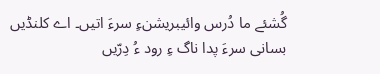گُشئے ما دُرس وائیبریشنءِ سرءَ اتیں۔ اے کلنڈیں بسانی سرءَ پدا ناگ ءِ رود ءُ دِرّیں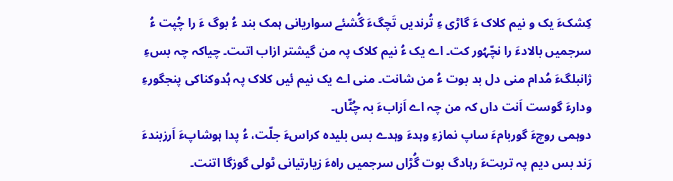کِشکءَ یک و نیم کلاک ءَ گاڑی ءِ تُرندیں تَچگءَ گُشئے سواریانی ہمک بند ءُ بوگ ءَ را چُپت ءُ سرجمیں بالادءَ را نچّہُور کت۔ اے یک ءُ نیم کلاک پہ من گیشتر ازاب اتںت۔ چیاکہ چہ بسءِ ژانبلگءَ مُدام منی دل بد بوت ءُ من شانت۔ منی اے یک نیم ئیں کلاک پہ ہُدوکناکی پنجگورءِ ودارءَ گوست اَنت داں کہ من چہ اے اَزابءَ بہ چُٹّاں۔
دوہمی روچءَ گوربامءَ ساپ نمازءِ وہدءَ وہدے بس بلیدہ کراسءَ جلّت، ءُ پدا ہوشاپءَ اَرزبندءَ رَند بس دیم پہ تربتءَ رہادگ بوت گُڑاں سرجمیں راہءَ زیارتیانی ٹولی گوزگا اتنت۔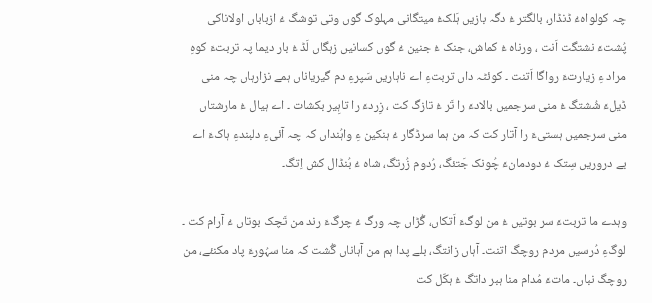چہ کولواہءُ ڈنڈار، بالگتر ءُ دگہ بازیں ہَلکءُ میتگانی مہلوک گوں وتی توشگ ءُ ازباباں اولاناکی پُشتءَ نشتگت اَنت ، ورناہ ءُ کماش، جنک ءُ جنین ءُ گوں کسانیں زہگاں لَڈ ءُ بار دیما پہ تربتءَ کوہِ مراد ءِ زیارتءَ رواگا اَتنت ۔ کوئٹہ داں تربتءِ اے ناہاریں سَپرءِ دم گیریاناں ہمے نزارہاں چہ منی ڈیلءَ شُشتگ ءُ منی سرجمیں بالادءَ را تَر ءُ تازگ کت ، زِردءَ را تاہِیر بکشات ۔ اے ہیال ءُ مارشتاں منی سرجمیں ہستیءَ را آتار کت کہ من ہما سرڈگار ءُ ہنکین ءِ واہُنداں کہ چہ آئیءِ دلبندءِ ہاکءَ اے بے دروریں سِتک ءُ دودمانءَ چُونک جَتئگ، رُدوم زُرتگ، شاہ ءُ بُنڈال کش اِتگ۔

وہدے ما تربتءَ سر بوتیں ءُ من لوگءَ اَتکاں، گُڑاں چہ ورگ ءُ چرگءَ رند من تَچک بوتاں ءُ آرام کت ۔ لوگءِ دُرسیں مردم روچگ اتنت۔ آہاں زانتگ، بلے پدا ہم من آہاناں گُشت کہ منا سہُورءَ پاد مکنئے، من روچگ نباں۔ ماتءَ مُدام منا ہبر داتگ ءُ ہکّل کت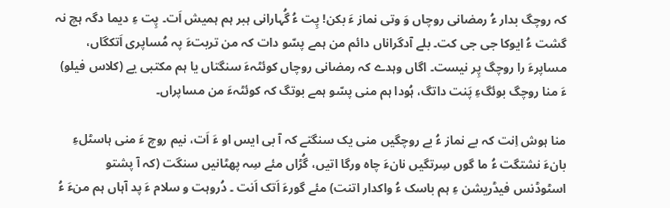کہ روچگ بدار ءُ رمضانی روچاں وَ وتی نماز ءَ بکن! پِت ءُ گُہارانی ہبر ہم ہمیش اَت۔ پِت ءِ دیما دگہ ہچ نہ گشت ءُ ایوکا جی جی کت۔ بلے آدگراناں دائم من ہمے پسّو دات کہ من تربتءَ پہ مُساپری اَتکگاں، مساپرءَ را روچگ پِر نیست۔ اگاں وہدے کہ رمضانی روچاں کوئٹہءَ سنگتاں یا ہم مکتبی یے (کلاس فیلو) ءَ منا روچگ بوئگءِ پَنت داتگ، ہُودا ہم منی پسّو ہمے بوتگ کہ کوئٹہءَ من مساپراں۔

منا ہوش اِنت کہ بے نماز ءُ بے روچگیں منی یک سنگتے کہ آ بی ایس او ءَ اَت، نیم روچ ءَ منی ہاسٹلءِ بانءَ نشتگت ءُ ما گوں سِرتگیں نانءَ چاہ ورگا اتیں، گُڑاں مئے سِہ پھٹانیں سنگت (کہ آ پشتو اسٹوڈنس فیڈریشن ءِ ہم باسک ءُ واکدار اتنت) مئے گورءَ اَتک اَنت ۔ دُروہت و سلام ءَ پد آہاں ہم منءَ ءُ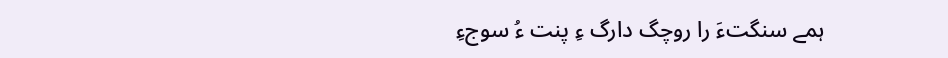ہمے سنگتءَ را روچگ دارگ ءِ پنت ءُ سوجءِ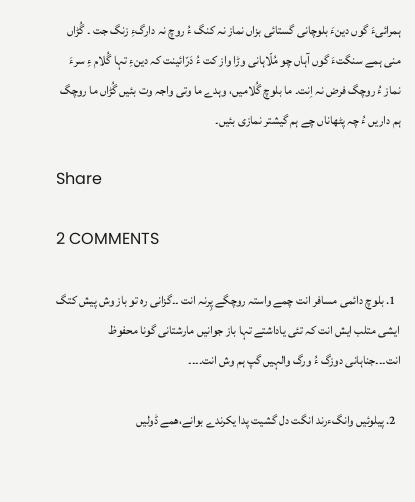ہمرائیءَ گوں دینءَ بلوچانی گستائی بزاں نماز نہ کنگ ءُ روچ نہ دارگءِ زنگ جت ۔ گُڑاں منی ہمے سنگتءَ گوں آہاں چو مُلّاہانی وڑا واز کت ءُ دَرّائینت کہ دینءِ تہا گُلام ءِ سرءَ نماز ءُ روچگ فرض نہ اِنت۔ ما بلوچ گُلامیں، وہدے ما وتی واجہ وت بئیں گُڑاں ما روچگ ہم داریں ءُ چہ پٹھاناں چے ہم گیشتر نمازی بئیں۔

Share

2 COMMENTS

  1. بلوچ دائمی مسافر انت چمے واستہ روچگے پِرنہ انت ۔۔گزانی رہ تو باز وش پیش کتگ ایشی متلب ایش انت کہ تئی یاداشتے تہا باز جوانیں مارشتانی گونا محفوظ انت۔۔۔جناہانی دوزگ ءُ ورگ والہیں گپ ہم وش انت۔۔۔۔

  2. پیلوئیں وانگءرند انگت دل گشیت پدا یکرندے بوانے،ھمے ڈولیں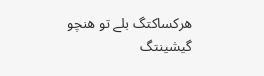ھرکساکتگ بلے تو ھنچو گیشینتگ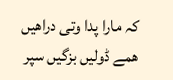کہ مارا پدا وتی دراھیں ھمے ڈولیں بزگیں سپر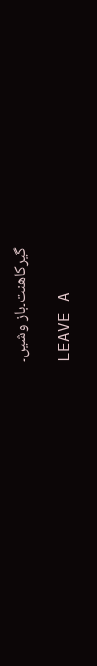گیرکاھنت۔باز وشیں۔

LEAVE A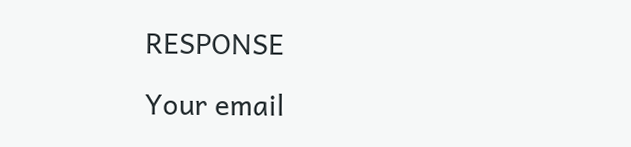RESPONSE

Your email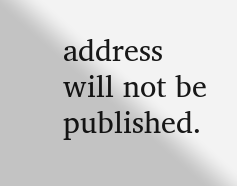address will not be published.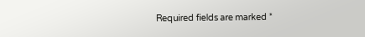Required fields are marked *